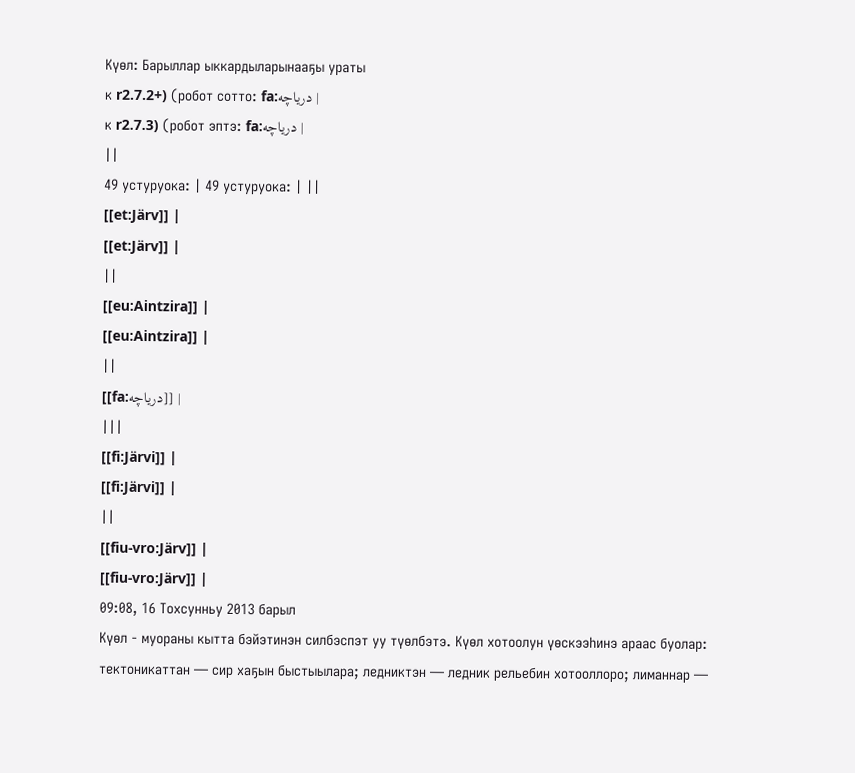Күөл: Барыллар ыккардыларынааҕы ураты
к r2.7.2+) (робот сотто: fa:دریاچه |
к r2.7.3) (робот эптэ: fa:دریاچه |
||
49 устуруока: | 49 устуруока: | ||
[[et:Järv]] |
[[et:Järv]] |
||
[[eu:Aintzira]] |
[[eu:Aintzira]] |
||
[[fa:دریاچه]] |
|||
[[fi:Järvi]] |
[[fi:Järvi]] |
||
[[fiu-vro:Järv]] |
[[fiu-vro:Järv]] |
09:08, 16 Тохсунньу 2013 барыл
Күөл - муораны кытта бэйэтинэн силбэспэт уу түөлбэтэ. Күөл хотоолун үөскээһинэ араас буолар: тектоникаттан — сир хаҕын быстыылара; ледниктэн — ледник рельебин хотооллоро; лиманнар —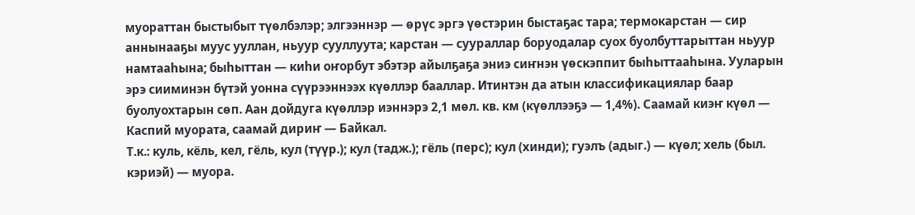муораттан быстыбыт түөлбэлэр; элгээннэр — өрүс эргэ үөстэрин быстаҕас тара; термокарстан — сир аннынааҕы муус ууллан, ньуур сууллуута; карстан — суураллар боруодалар суох буолбуттарыттан ньуур намтааһына; быһыттан — киһи оҥорбут эбэтэр айылҕаҕа эниэ сиҥнэн үөскэппит быһыттааһына. Ууларын эрэ сииминэн бүтэй уонна сүүрээннээх күөллэр бааллар. Итинтэн да атын классификациялар баар буолуохтарын сөп. Аан дойдуга күөллэр иэннэрэ 2,1 мөл. кв. км (күөллээҕэ — 1,4%). Саамай киэҥ күөл — Каспий муората, саамай дириҥ — Байкал.
Т.к.: куль, кёль, кел, гёль, кул (түүр.); кул (тадж.); гёль (перс); кул (хинди); гуэлъ (адыг.) — күөл; хель (был. кэриэй) — муора.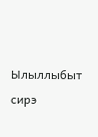Ылыллыбыт сирэ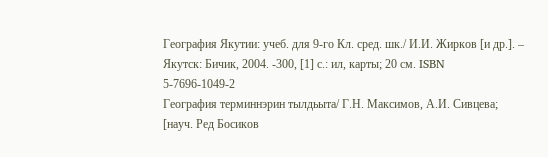География Якутии: учеб. для 9-го Кл. сред. шк./ И.И. Жирков [и др.]. – Якутск: Бичик, 2004. -300, [1] с.: ил, карты; 20 см. ISBN 5-7696-1049-2
География терминнэрин тылдьыта/ Г.Н. Максимов, А.И. Сивцева; [науч. Ред Босиков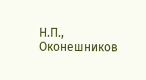Н.П., Оконешников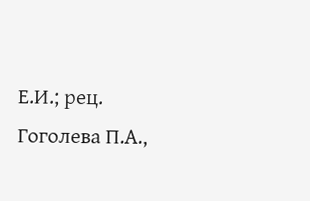Е.И.; рец. Гоголева П.А.,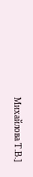Михайлова Т.В.]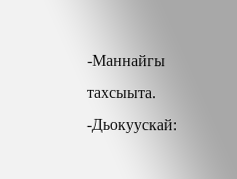-Маннайгы тахсыыта. -Дьокуускай: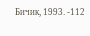Бичик, 1993. -112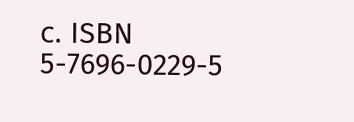с. ISBN 5-7696-0229-5